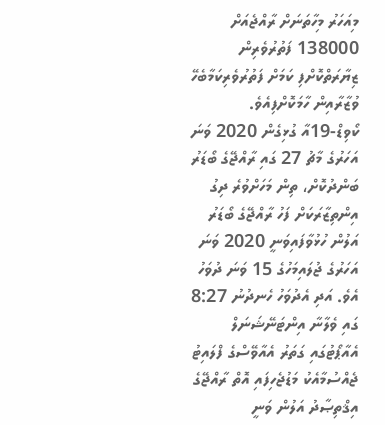މިއަހަރު މިހާތަނަށް ރާއްޖެއަށް 138000 ފަތުރުވެރިން ޒިޔާރަތްކޮށްފި ކަމަށް ފަތުރުވެރިކަމާބެހޭ ވުޒާރާއިން ހާމަކޮށްފިއެވެ.
ކޯވިޑް-19އާ ގުޅިގެން 2020 ވަނަ އަހަރުގެ މާޗު 27 ގައި ރާއްޖޭގެ ބޯޑަރު ބަންދުކޮށް، ތިން މަހަށްވުރެ ދިގު އިންތިޒާރަކަށް ފަހު ރާއްޖޭގެ ބޯޑަރު އަލުން ހުޅުވާފައިވަނީ 2020 ވަނަ އަހަރުގެ ޖުލައިމަހުގެ 15 ވަނަ ދުވަހު އެވެ. އަދި އެދުވަހު ހެނދުނު 8:27 ގައި ވެލާނާ އިންޓަނޭޝަނަލް އެއާޕޯޓުގައި ގަތަރު އެއާވޭސްގެ ފްލައިޓު ޖެއްސުމާއެކު މަޑުޖެހިފައި އޮތް ރާއްޖޭގެ އިޤްތިޞާދު އަލުން ވަނީ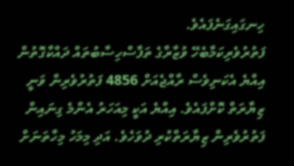ހިނގައިގަނެފައެވެ.
ފަތުރުވެރިކަމާބެހޭ ވުޒާރާގެ ތަފާސްހިސާބުތައް ދައްކާގޮތުން އިއްޔެ އެކަނިވެސް ރާއްޖެއަށް 4856 ފަތުރުވެރިން ވަނީ ޒިޔާރަތް ކޮށްފައެވެ. އިއްޔެ އަކީ މިއަހަރު އެންމެ ގިނައިން ފަތުރުވެރިން ޒިޔާރަތްކުރި ދުވަހެވެ. އަދި މިމަހު މިހާތަނަށް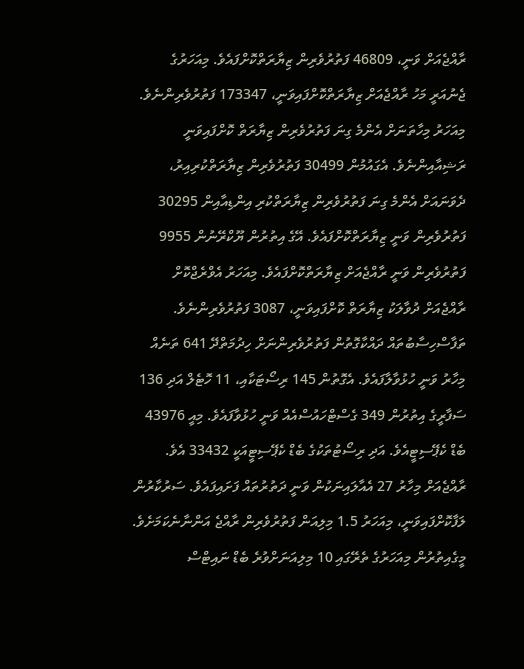ރާއްޖެއަށް ވަނީ، 46809 ފަތުރުވެރިން ޒިޔާރަތްކޮށްފައެވެ. މިއަހަރުގެ ޖެނުއަރީ މަހު ރާއްޖެއަށް ޒިޔާރަތްކޮށްފައިވަނީ، 173347 ފަތުރުވެރިންނެވެ.
މިއަހަރު މިހާތަނަށް އެންމެ ގިނަ ފަތުރުވެރިން ޒިޔާރަތް ކޮށްފައިވަނީ ރަޝިއާއިންނެވެ. އެގައުމުން 30499 ފަތުރުވެރިން ޒިޔާރަތްކުރިއިރު، ދެވަނައަށް އެންމެ ގިނަ ފަތުރުވެރިން ޒިޔާރަތްކުރި އިންޑިއާއިން 30295 ފަތުރުވެރިން ވަނީ ޒިޔާރަތްކޮށްފައެވެ. އޭގެ އިތުރުން ޔޫކްރޭނުން 9955 ފަތުރުވެރިން ވަނީ ރާއްޖެއަށް ޒިޔާރަތްކޮށްފައެވެ. މިއަހަރު އެވްރެޖްކޮށް ރާއްޖެއަށް ދުވާލަކު ޒިޔާރަތް ކޮށްފައިވަނީ، 3087 ފަތުރުވެރިންނެވެ.
ތަފާސްހިސާބުތައް ދައްކާގޮތުން ފަތުރުވެރިންނަށް ހިދުމަތްދޭ 641 ތަނެއް މިހާރު ވަނީ ހުޅުވާލާފައެވެ. އެގޮތުން 145 ރިސޯޓަކާއި، 11 ހޮޓެލް އަދި 136 ސަފާރީގެ އިތުރުން 349 ގެސްޓްހައުސްއެއް ވަނީ ހުޅުވާފައެވެ. މިއީ 43976 ބެޑް ކެޕޭސިޓީއެވެ. އަދި ރިސޯޓުތަކުގެ ބެޑް ކެޕޭސިޓީއަކީ 33432 އެވެ.
ރާއްޖެއަށް މިހާރު 27 އެއާލައިނަކުން ވަނީ ދަތުރުތައް ފަށައިފައެވެ. ސަރުކާރުން ލަފާކޮށްފައިވަނީ، މިއަހަރު 1.5 މިލިއަން ފަތުރުވެރިން ރާއްޖެ އަންނާނެކަމަށެވެ. މީގެއިތުރުން މިއަހަރުގެ ތެރޭގައި 10 މިލިއަނަށްވުރެ ބެޑް ނައިޓްސް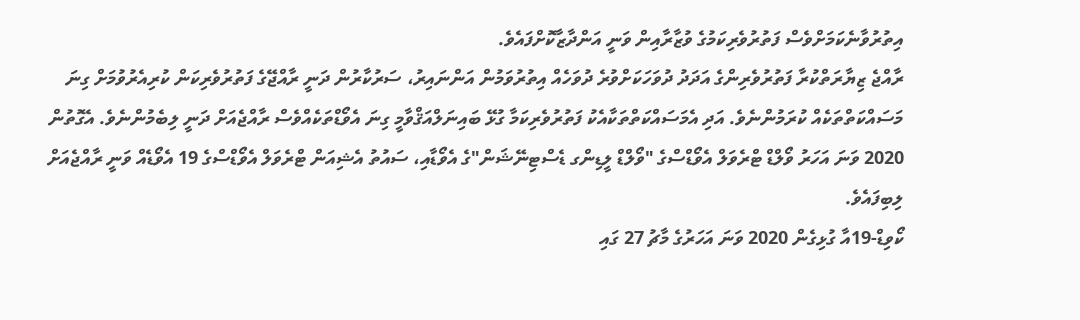އިތުރުވާނެކަމަށްވެސް ފަތުރުވެރިކަމުގެ ވުޒާރާއިން ވަނީ އަންދާޒާކޮށްފައެވެ.
ރާއްޖެ ޒިޔާރަތްކުރާ ފަތުރުވެރިންގެ އަދަދު ދުވަހަކަށްވުރެ ދުވަހެއް އިތުރުވަމުން އަންނައިރު، ސަރުކާރުން ދަނީ ރާއްޖޭގެ ފަތުރުވެރިކަން ކުރިއެރުވުމަށް ގިނަ މަސައްކަތްތަކެއް ކުރަމުންނެވެ. އަދި އެމަސައްކަތްތަކާއެކު ފަތުރުވެރިކަމާ ގުޅޭ ބައިނަލްއަޤްވާމީ ގިނަ އެވޯޑްތަކެއްވެސް ރާއްޖެއަށް ދަނީ ލިބެމުންނެވެ. އެގޮތުން 2020 ވަނަ އަހަރު ވޯލްޑް ޓްރެވަލް އެވޯޑްސްގެ "ވޯލްޑް ލީޑިންގ ޑެސްޓިނޭޝަން"ގެ އެވޯޑާއި، ސައުތު އެޝިއަން ޓްރެވަލް އެވޯޑްސްގެ 19 އެވޯޑެއް ވަނީ ރާއްޖެއަށް ލިބިފައެވެ.
ކޯވިޑް-19އާ ގުޅިގެން 2020 ވަނަ އަހަރުގެ މާޗު 27 ގައި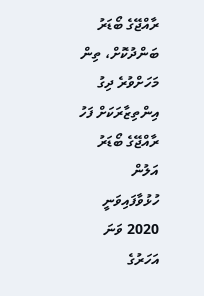ރާއްޖޭގެ ބޯޑަރު ބަންދުކޮށް، ތިން މަހަށްވުރެ ދިގު އިންތިޒާރަކަށް ފަހު ރާއްޖޭގެ ބޯޑަރު އަލުން ހުޅުވާފައިވަނީ 2020 ވަނަ އަހަރުގެ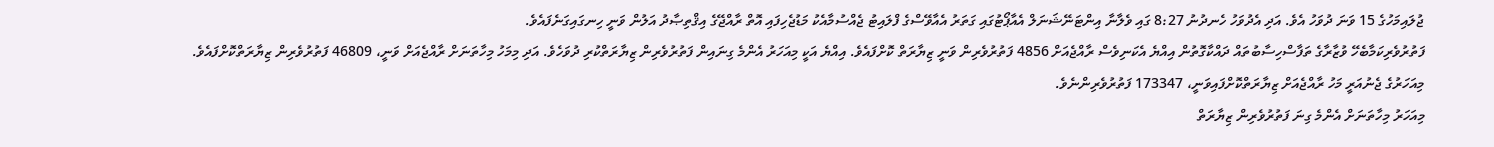ޖުލައިމަހުގެ 15 ވަނަ ދުވަހު އެވެ. އަދި އެދުވަހު ހެނދުނު 8:27 ގައި ވެލާނާ އިންޓަނޭޝަނަލް އެއާޕޯޓުގައި ގަތަރު އެއާވޭސްގެ ފްލައިޓު ޖެއްސުމާއެކު މަޑުޖެހިފައި އޮތް ރާއްޖޭގެ އިޤްތިޞާދު އަލުން ވަނީ ހިނގައިގަނެފައެވެ.
ފަތުރުވެރިކަމާބެހޭ ވުޒާރާގެ ތަފާސްހިސާބުތައް ދައްކާގޮތުން އިއްޔެ އެކަނިވެސް ރާއްޖެއަށް 4856 ފަތުރުވެރިން ވަނީ ޒިޔާރަތް ކޮށްފައެވެ. އިއްޔެ އަކީ މިއަހަރު އެންމެ ގިނައިން ފަތުރުވެރިން ޒިޔާރަތްކުރި ދުވަހެވެ. އަދި މިމަހު މިހާތަނަށް ރާއްޖެއަށް ވަނީ، 46809 ފަތުރުވެރިން ޒިޔާރަތްކޮށްފައެވެ. މިއަހަރުގެ ޖެނުއަރީ މަހު ރާއްޖެއަށް ޒިޔާރަތްކޮށްފައިވަނީ، 173347 ފަތުރުވެރިންނެވެ.
މިއަހަރު މިހާތަނަށް އެންމެ ގިނަ ފަތުރުވެރިން ޒިޔާރަތް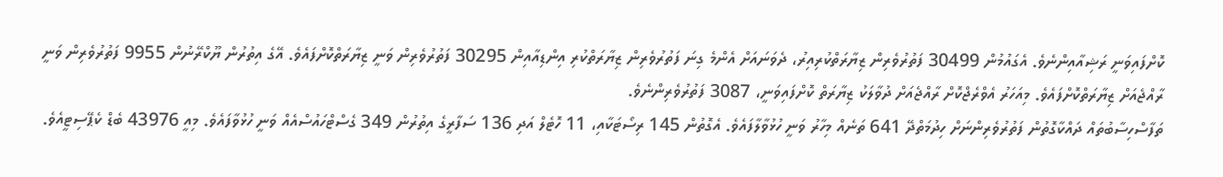ކޮށްފައިވަނީ ރަޝިއާއިންނެވެ. އެގައުމުން 30499 ފަތުރުވެރިން ޒިޔާރަތްކުރިއިރު، ދެވަނައަށް އެންމެ ގިނަ ފަތުރުވެރިން ޒިޔާރަތްކުރި އިންޑިއާއިން 30295 ފަތުރުވެރިން ވަނީ ޒިޔާރަތްކޮށްފައެވެ. އޭގެ އިތުރުން ޔޫކްރޭނުން 9955 ފަތުރުވެރިން ވަނީ ރާއްޖެއަށް ޒިޔާރަތްކޮށްފައެވެ. މިއަހަރު އެވްރެޖްކޮށް ރާއްޖެއަށް ދުވާލަކު ޒިޔާރަތް ކޮށްފައިވަނީ، 3087 ފަތުރުވެރިންނެވެ.
ތަފާސްހިސާބުތައް ދައްކާގޮތުން ފަތުރުވެރިންނަށް ހިދުމަތްދޭ 641 ތަނެއް މިހާރު ވަނީ ހުޅުވާލާފައެވެ. އެގޮތުން 145 ރިސޯޓަކާއި، 11 ހޮޓެލް އަދި 136 ސަފާރީގެ އިތުރުން 349 ގެސްޓްހައުސްއެއް ވަނީ ހުޅުވާފައެވެ. މިއީ 43976 ބެޑް ކެޕޭސިޓީއެވެ.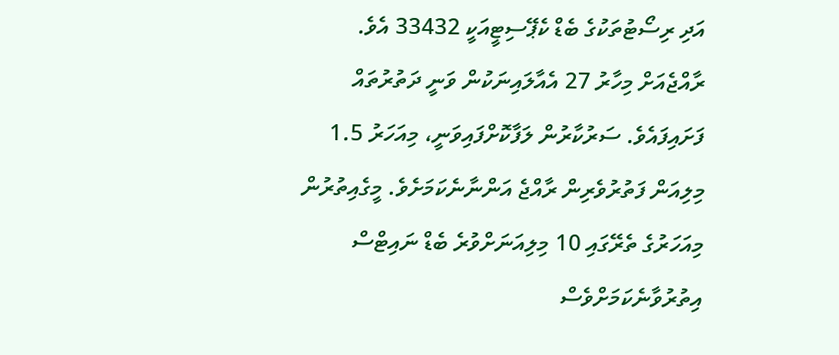އަދި ރިސޯޓުތަކުގެ ބެޑް ކެޕޭސިޓީއަކީ 33432 އެވެ.
ރާއްޖެއަށް މިހާރު 27 އެއާލައިނަކުން ވަނީ ދަތުރުތައް ފަށައިފައެވެ. ސަރުކާރުން ލަފާކޮށްފައިވަނީ، މިއަހަރު 1.5 މިލިއަން ފަތުރުވެރިން ރާއްޖެ އަންނާނެކަމަށެވެ. މީގެއިތުރުން މިއަހަރުގެ ތެރޭގައި 10 މިލިއަނަށްވުރެ ބެޑް ނައިޓްސް އިތުރުވާނެކަމަށްވެސް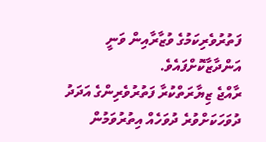ފަތުރުވެރިކަމުގެ ވުޒާރާއިން ވަނީ އަންދާޒާކޮށްފައެވެ.
ރާއްޖެ ޒިޔާރަތްކުރާ ފަތުރުވެރިންގެ އަދަދު ދުވަހަކަށްވުރެ ދުވަހެއް އިތުރުވަމުން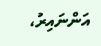އަންނައިރު،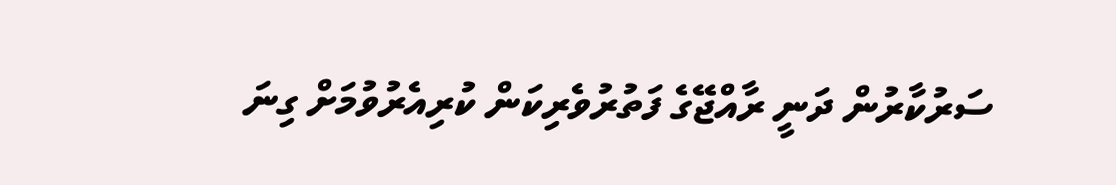ސަރުކާރުން ދަނީ ރާއްޖޭގެ ފަތުރުވެރިކަން ކުރިއެރުވުމަށް ގިނަ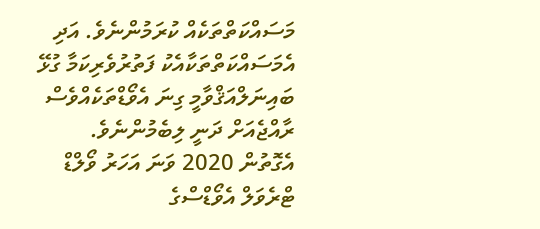މަސައްކަތްތަކެއް ކުރަމުންނެވެ. އަދި އެމަސައްކަތްތަކާއެކު ފަތުރުވެރިކަމާ ގުޅޭ ބައިނަލްއަޤްވާމީ ގިނަ އެވޯޑްތަކެއްވެސް ރާއްޖެއަށް ދަނީ ލިބެމުންނެވެ. އެގޮތުން 2020 ވަނަ އަހަރު ވޯލްޑް ޓްރެވަލް އެވޯޑްސްގެ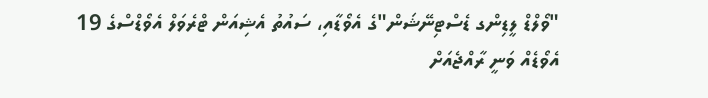"ވޯލްޑް ލީޑިންގ ޑެސްޓިނޭޝަން"ގެ އެވޯޑާއި، ސައުތު އެޝިއަން ޓްރެވަލް އެވޯޑްސްގެ 19 އެވޯޑެއް ވަނީ ރާއްޖެއަށް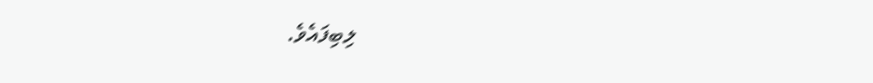ލިބިފައެވެ.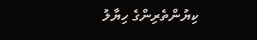ކިޔުންތެރިންގެ ހިޔާލު